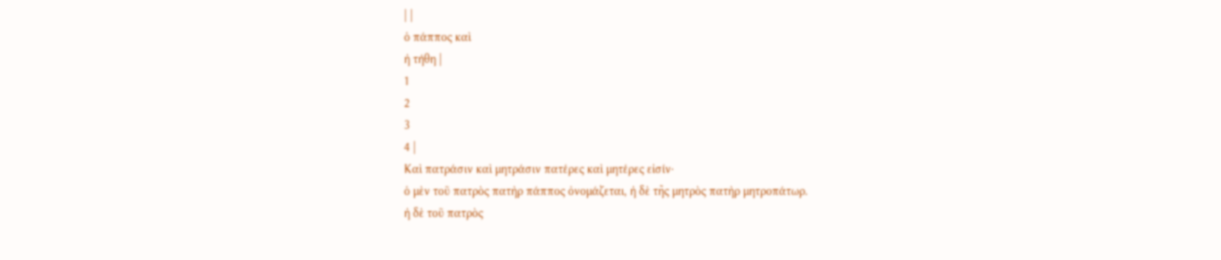| |
ὁ πάππος καὶ
ἡ τήθη |
1
2
3
4 |
Καὶ πατράσιν καὶ μητράσιν πατέρες καὶ μητέρες εἰσίν·
ὁ μὲν τοῦ πατρὸς πατὴρ πάππος ὀνομάζεται, ἡ δὲ τῆς μητρὸς πατὴρ μητροπάτωρ.
ἡ δὲ τοῦ πατρὸς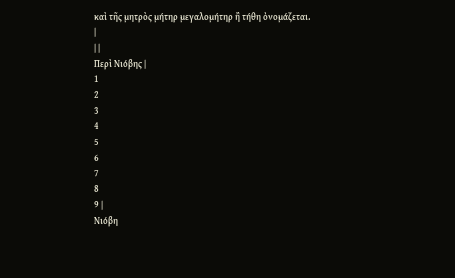καὶ τῆς μητρὸς μήτηρ μεγαλομήτηρ ἢ τήθη ὀνομάζεται.
|
| |
Περὶ Νιόβης |
1
2
3
4
5
6
7
8
9 |
Νιόβη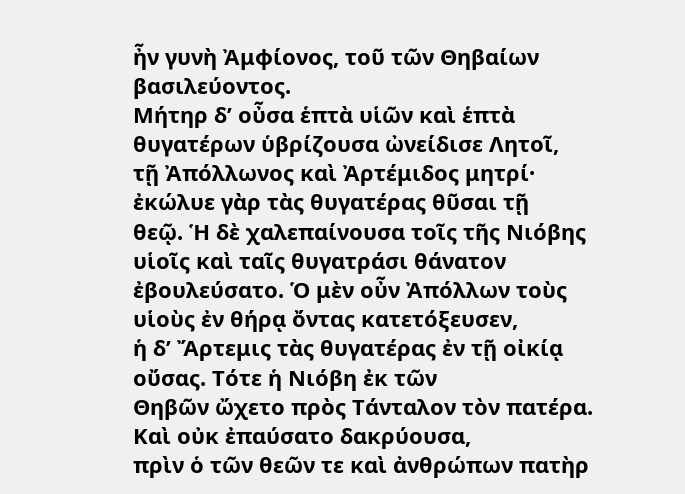ἦν γυνὴ Ἀμφίονος, τοῦ τῶν Θηβαίων βασιλεύοντος.
Μήτηρ δ’ οὖσα ἑπτὰ υἱῶν καὶ ἑπτὰ θυγατέρων ὑβρίζουσα ὠνείδισε Λητοῖ,
τῇ Ἀπόλλωνος καὶ Ἀρτέμιδος μητρί· ἐκώλυε γὰρ τὰς θυγατέρας θῦσαι τῇ
θεῷ. Ἡ δὲ χαλεπαίνουσα τοῖς τῆς Νιόβης υἱοῖς καὶ ταῖς θυγατράσι θάνατον
ἐβουλεύσατο. Ὁ μὲν οὖν Ἀπόλλων τοὺς υἱοὺς ἐν θήρᾳ ὄντας κατετόξευσεν,
ἡ δ’ Ἄρτεμις τὰς θυγατέρας ἐν τῇ οἰκίᾳ οὔσας. Τότε ἡ Νιόβη ἐκ τῶν
Θηβῶν ὤχετο πρὸς Τάνταλον τὸν πατέρα. Καὶ οὐκ ἐπαύσατο δακρύουσα,
πρὶν ὁ τῶν θεῶν τε καὶ ἀνθρώπων πατὴρ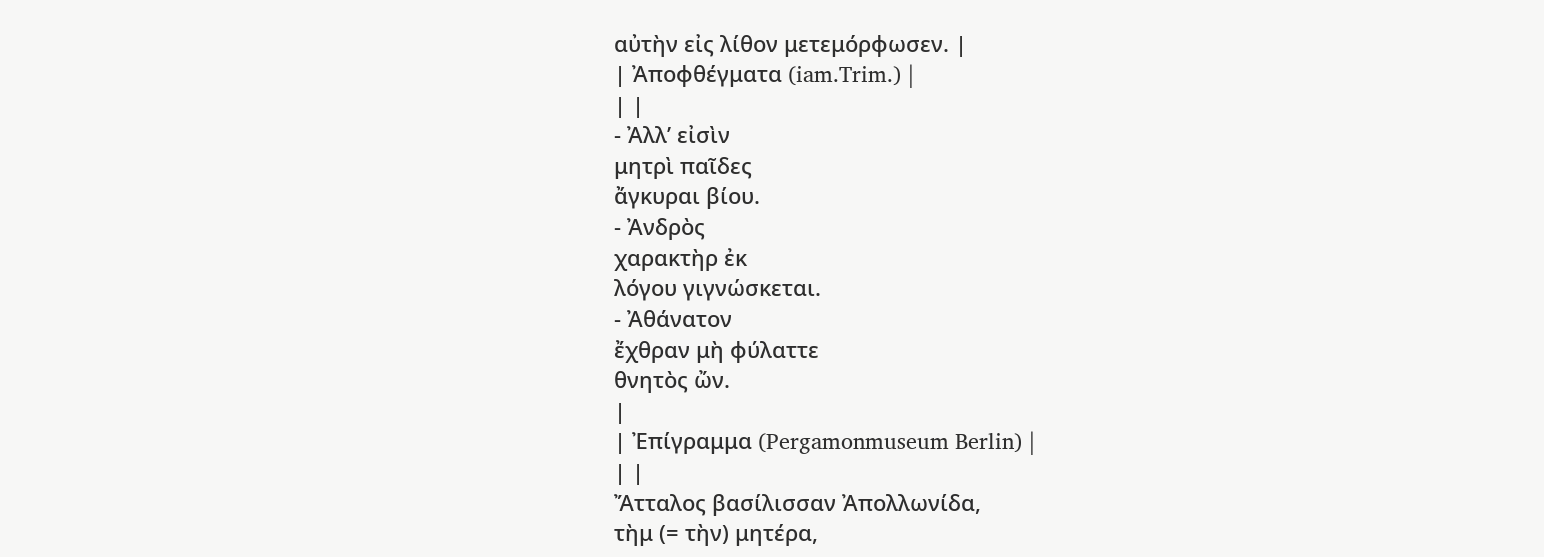αὐτὴν εἰς λίθον μετεμόρφωσεν. |
| Ἀποφθέγματα (iam.Trim.) |
| |
- Ἀλλ’ εἰσὶν
μητρὶ παῖδες
ἄγκυραι βίου.
- Ἀνδρὸς
χαρακτὴρ ἐκ
λόγου γιγνώσκεται.
- Ἀθάνατον
ἔχθραν μὴ φύλαττε
θνητὸς ὤν.
|
| Ἐπίγραμμα (Pergamonmuseum Berlin) |
| |
Ἄτταλος βασίλισσαν Ἀπολλωνίδα,
τὴμ (= τὴν) μητέρα,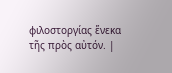φιλοστοργίας ἕνεκα
τῆς πρὸς αὐτόν. |